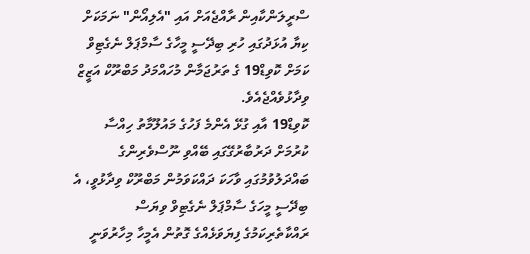ސްރީލަންކާއިން ރާއްޖެއަށް އައި "އެލިއޯން" ނަމަކަށް ކިޔާ އުޅަދުގައި ހުރި ބިދޭސީ މީހާގެ ސާމްޕަލް ނެގެޓިވް ކަމަށް ކޮވިޑް19 ގެ ތަރުޖަމާން މުހައްމަދު މަބްރޫކް އަޒީޒް ވިދާޅުވެއްޖެއެވެ.
ކޮވިޑް19 އާއި ގުޅޭ އެންމެ ފަހުގެ މައުލޫމާތު ހިއްސާ ކުރުމަށް ދަރުބާރުގޭގައި ބޭއްވި ނޫސްވެރިންގެ ބައްދަލުވުމުގައި ވާހަކަ ދައްކަވަމުން މަބްރޫކް ވިދާޅުވީ، އެ ބިދޭސީ މީހަގެ ސާމްޕަލް ނެގެޓިވް ވިޔަސް ރައްކާތެރިކަމުގެ ފިޔަވަޅެއްގެ ގޮތުން އެމީހާ މިހާރުވަނީ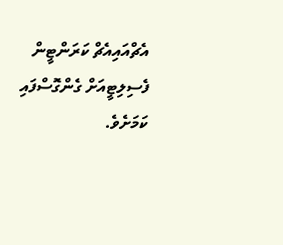އެޗްއައިއެޗް ކަރަންޓީން ފެސިލިޓީއަށް ގެންގޮސްފައި ކަމަށެވެ.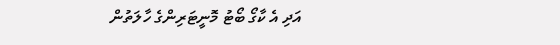އަދި އެ ކާގޯ ބޯޓު މޮނީޓަރިންގެ ހާލަތުން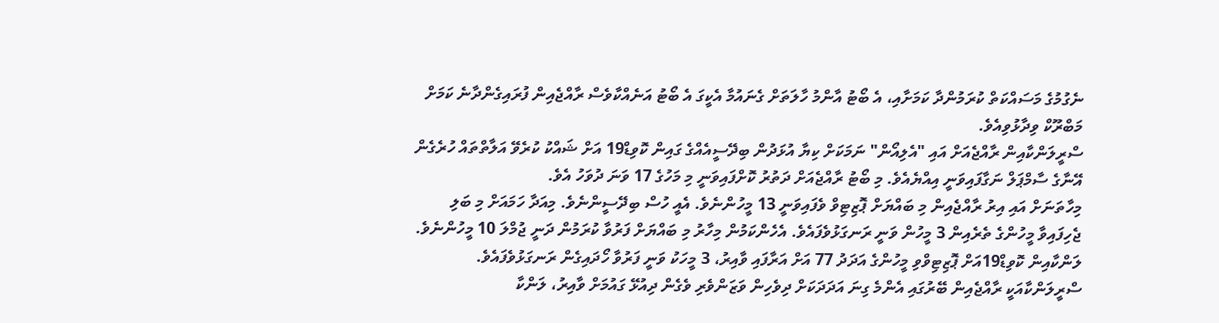ނެގުމުގެ މަސައްކަތް ކުރަމުންދާ ކަމަށާއި، އެ ބޯޓު އާންމު ހާލަތަށް ގެނައުމާ އެކީގަ އެ ބޯޓު އަނެއްކާވެސް ރާއްޖެއިން ފުރައިގެންދާނެ ކަމަށް މަބްރޫކް ވިދާޅުވިއެވެ.
ސްރީލަންކާއިން ރާއްޖެއަށް އައި "އެލިއޯން" ނަމަކަށް ކިޔާ އުޅަދުން ބިދޭސީއެއްގެ ގައިން ކޮވިޑް19 އަށް ޝައްކު ކުރެވޭ އަލާތްތައް ހުރެގެން އޭނާގެ ސާމްޕަލް ނަގާފައިވަނީ އިއްޔެއެވެ. މި ބޯޓު ރާއްޖެއަށް ދަތުރު ކޮށްފައިވަނީ މި މަހުގެ 17 ވަނަ ދުވަހު އެވެ.
މިހާތަނަށް އައި އިރު ރާއްޖެއިން މި ބައްޔަށް ޕޮޒިޓިވް ވެފައިވަނީ 13 މީހުންނެވެ. އެއީ ހުސް ބިދޭސީންނެވެ. މިއަދާ ހަމައަށް މި ބަލި ޖެހިފައިވާ މީހުންގެ ތެރެއިން 3 މީހުން ވަނީ ރަނގަޅުވެފައެވެ. އެހެންކަމުން މިހާރު މި ބައްޔަށް ފަރުވާ ކުރަމުން ދަނީ ޖުމްލަ 10 މީހުންނެވެ.
ލަންކާއިން ކޮވިޑް19އަށް ޕޮޒިޓިވްވި މީހުންގެ އަދަދު 77 އަށް އަރާފައި ވާއިރު، 3 މީހަކު ވަނީ ފަރުވާ ހޯދައިގެން ރަނގަޅުވެފައެވެ. ސްރީލަންކާއަކީ ރާއްޖެއިން ބޭރުގައި އެންމެ ގިނަ އަދަދަކަށް ދިވެހިން ވަޒަންވެރި ވެގެން ދިއުޅޭ ގައުމަށް ވާއިރު، ލަންކާ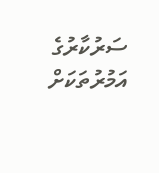ސަރުކާރުގެ އަމުރުތަކަށް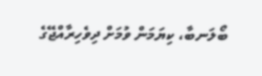ބޯލަނބާ، ކިޔަމަން ވުމަށް ދިވެހިރާއްޖޭގެ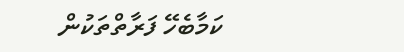ކަމާބެހޭ ފަރާތްތަކުން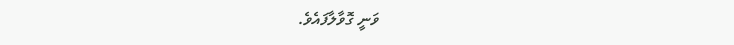ވަނީ ގޮވާލާފައެވެ.